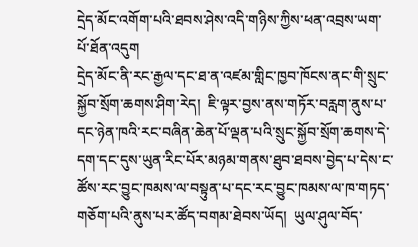དྲེད་མོང་འགོག་པའི་ཐབས་ཤེས་འདི་གཉིས་ཀྱིས་ཕན་འབྲས་ཡག་པོ་ཐོན་འདུག
དྲེད་མོང་ནི་རང་རྒྱལ་དང་ཐ་ན་འཛམ་གླིང་ཁྱབ་ཁོངས་ནང་གི་སྲུང་སྐྱོབ་སྲོག་ཆགས་ཤིག་རེད།  ཇི་ལྟར་བྱས་ནས་གཏོར་བརླག་ནུས་པ་དང་ཉེན་ཁའི་རང་བཞིན་ཆེན་པོ་ལྡན་པའི་སྲུང་སྐྱོབ་སྲོག་ཆགས་དེ་དག་དང་དུས་ཡུན་རིང་པོར་མཉམ་གནས་ཐུབ་ཐབས་བྱེད་པ་དེས་ང་ཚོས་རང་བྱུང་ཁམས་ལ་བསྟུན་པ་དང་རང་བྱུང་ཁམས་ལ་ཁ་གཏད་གཅོག་པའི་ནུས་པར་ཚོད་བགམ་ཐེབས་ཡོད།  ཡུལ་ཤུལ་བོད་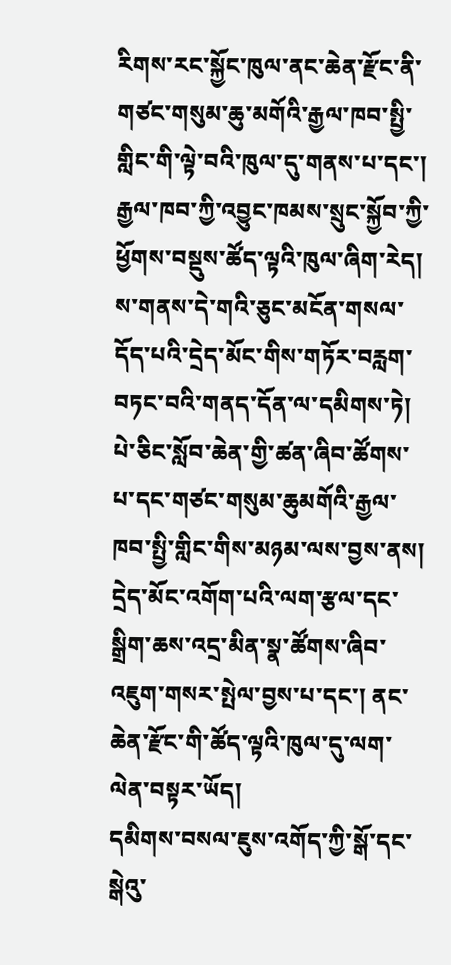རིགས་རང་སྐྱོང་ཁུལ་ནང་ཆེན་རྫོང་ནི་གཙང་གསུམ་ཆུ་མགོའི་རྒྱལ་ཁབ་སྤྱི་གླིང་གི་ལྟེ་བའི་ཁུལ་དུ་གནས་པ་དང་། རྒྱལ་ཁབ་ཀྱི་འབྱུང་ཁམས་སྲུང་སྐྱོབ་ཀྱི་ཕྱོགས་བསྡུས་ཚོད་ལྟའི་ཁུལ་ཞིག་རེད།
ས་གནས་དེ་གའི་ཅུང་མངོན་གསལ་དོད་པའི་དྲེད་མོང་གིས་གཏོར་བརླག་བཏང་བའི་གནད་དོན་ལ་དམིགས་ཏེ། པེ་ཅིང་སློབ་ཆེན་གྱི་ཚན་ཞིབ་ཚོགས་པ་དང་གཙང་གསུམ་ཆུམགོའི་རྒྱལ་ཁབ་སྤྱི་གླིང་གིས་མཉམ་ལས་བྱས་ནས། དྲེད་མོང་འགོག་པའི་ལག་རྩལ་དང་སྒྲིག་ཆས་འདྲ་མིན་སྣ་ཚོགས་ཞིབ་འཇུག་གསར་སྤེལ་བྱས་པ་དང་། ནང་ཆེན་རྫོང་གི་ཚོད་ལྟའི་ཁུལ་དུ་ལག་ལེན་བསྟར་ཡོད།
དམིགས་བསལ་ཇུས་འགོད་ཀྱི་སྒོ་དང་སྒེའུ་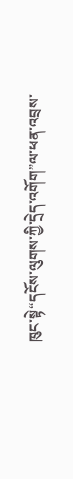ཁུང་སྟེ“དངོས་ལུགས་ཀྱི་དྲེད་འགོག”ལ་ཕན་འབྲས་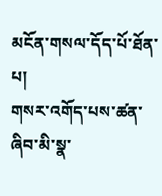མངོན་གསལ་དོད་པོ་ཐོན་པ།
གསར་འགོད་པས་ཚན་ཞིབ་མི་སྣ་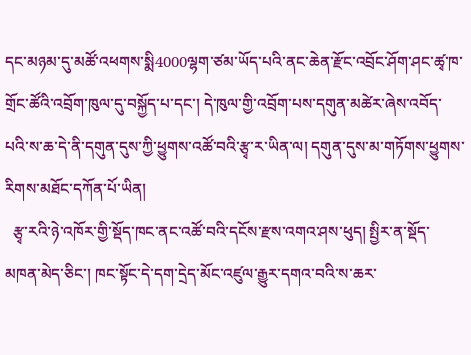དང་མཉམ་དུ་མཚོ་འཕགས་སྨི4000ལྷག་ཙམ་ཡོད་པའི་ནང་ཆེན་རྫོང་འབྲོང་ཤོག་ཤང་ཚྭ་ཁ་གྲོང་ཚོའི་འབྲོག་ཁུལ་དུ་བསྐྱོད་པ་དང་། དེ་ཁུལ་གྱི་འབྲོག་པས་དགུན་མཚེར་ཞེས་འབོད་པའི་ས་ཆ་དེ་ནི་དགུན་དུས་ཀྱི་ཕྱུགས་འཚོ་བའི་རྩྭ་ར་ཡིན་ལ། དགུན་དུས་མ་གཏོགས་ཕྱུགས་རིགས་མཐོང་དཀོན་པོ་ཡིན།
  རྩྭ་རའི་ཉེ་འཁོར་གྱི་སྡོད་ཁང་ནང་འཚོ་བའི་དངོས་རྫས་འགའ་ཤས་ཕུད། སྤྱིར་ན་སྡོད་མཁན་མེད་ཅིང་། ཁང་སྟོང་དེ་དག་དྲེད་མོང་འཛུལ་རྒྱུར་དགའ་བའི་ས་ཆར་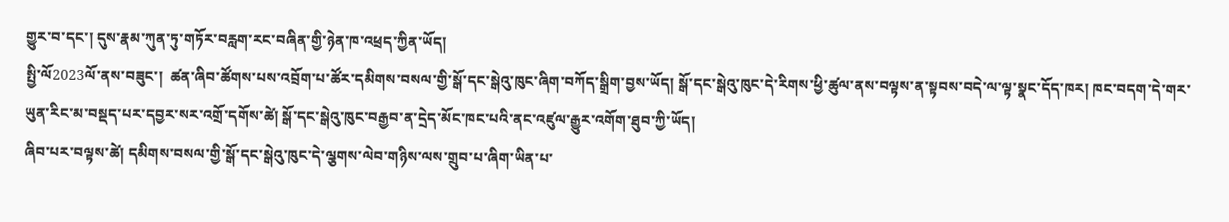གྱུར་བ་དང་། དུས་རྣམ་ཀུན་ཏུ་གཏོར་བརླག་རང་བཞིན་གྱི་ཉེན་ཁ་འཕྲད་ཀྱིན་ཡོད།
སྤྱི་ལོ2023ལོ་ནས་བཟུང་།  ཚན་ཞིབ་ཚོགས་པས་འབྲོག་པ་ཚོར་དམིགས་བསལ་གྱི་སྒོ་དང་སྒེའུ་ཁུང་ཞིག་བཀོད་སྒྲིག་བྱས་ཡོད། སྒོ་དང་སྒེའུ་ཁུང་དེ་རིགས་ཕྱི་ཚུལ་ནས་བལྟས་ན་སྟབས་བདེ་ལ་ལྟ་སྣང་དོད་ཁར། ཁང་བདག་དེ་གར་ཡུན་རིང་མ་བསྡད་པར་དབྱར་སར་འགྲོ་དགོས་ཚེ། སྒོ་དང་སྒེའུ་ཁུང་བརྒྱབ་ན་དྲེད་མོང་ཁང་པའི་ནང་འཛུལ་རྒྱུར་འགོག་ཐུབ་ཀྱི་ཡོད།
ཞིབ་པར་བལྟས་ཚེ། དམིགས་བསལ་གྱི་སྒོ་དང་སྒེའུ་ཁུང་དེ་ལྕགས་ལེབ་གཉིས་ལས་གྲུབ་པ་ཞིག་ཡིན་པ་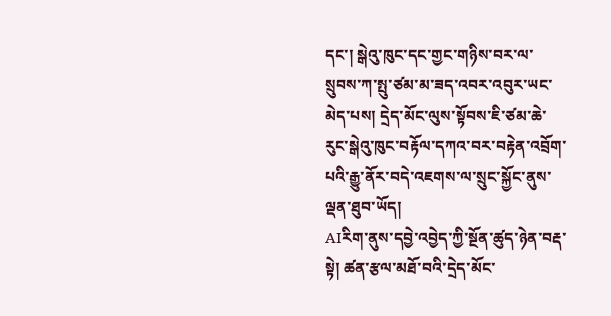དང་། སྒེའུ་ཁུང་དང་གྱང་གཉིས་བར་ལ་སྲུབས་ཀ་སྤུ་ཙམ་མ་ཟད་འབར་འབུར་ཡང་མེད་པས། དྲེད་མོང་ལུས་སྟོབས་ཇི་ཙམ་ཆེ་རུང་སྒེའུ་ཁུང་བརྟོལ་དཀའ་བར་བརྟེན་འབྲོག་པའི་རྒྱུ་ནོར་བདེ་འཇགས་ལ་སྲུང་སྐྱོང་ནུས་ལྡན་ཐུབ་ཡོད།
AIརིག་ནུས་དབྱེ་འབྱེད་ཀྱི་སྔོན་ཚུད་ཉེན་བརྡ་སྟེ། ཚན་རྩལ་མཐོ་བའི་དྲེད་མོང་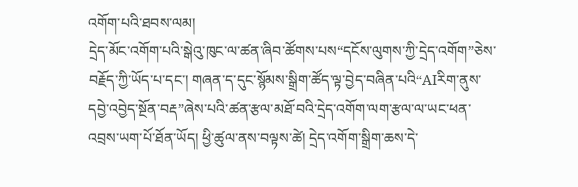འགོག་པའི་ཐབས་ལམ།
དྲེད་མོང་འགོག་པའི་སྒེའུ་ཁུང་ལ་ཚན་ཞིབ་ཚོགས་པས“དངོས་ལུགས་ཀྱི་དྲེད་འགོག”ཅེས་བརྗོད་ཀྱི་ཡོད་པ་དང་། གཞན་ད་དུང་སྙོམས་སྒྲིག་ཚོད་ལྟ་བྱེད་བཞིན་པའི“AIརིག་ནུས་དབྱེ་འབྱེད་སྔོན་བརྡ”ཞེས་པའི་ཚན་རྩལ་མཐོ་བའི་དྲེད་འགོག་ལག་རྩལ་ལ་ཡང་ཕན་འབྲས་ཡག་པོ་ཐོན་ཡོད། ཕྱི་ཚུལ་ནས་བལྟས་ཚེ། དྲེད་འགོག་སྒྲིག་ཆས་དེ་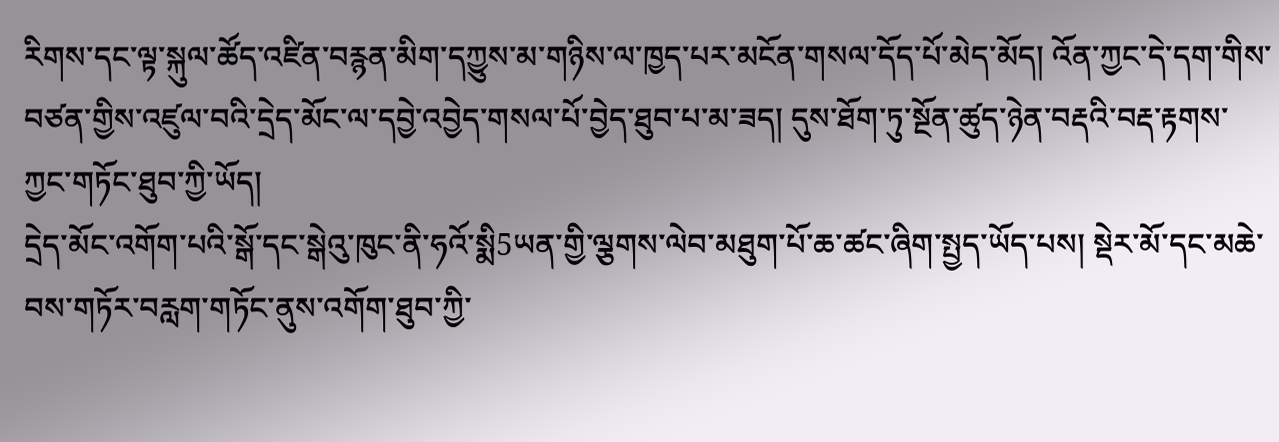རིགས་དང་ལྟ་སྐུལ་ཚོད་འཛིན་བརྙན་མིག་དཀྱུས་མ་གཉིས་ལ་ཁྱད་པར་མངོན་གསལ་དོད་པོ་མེད་མོད། འོན་ཀྱང་དེ་དག་གིས་བཙན་གྱིས་འཛུལ་བའི་དྲེད་མོང་ལ་དབྱེ་འབྱེད་གསལ་པོ་བྱེད་ཐུབ་པ་མ་ཟད། དུས་ཐོག་ཏུ་སྔོན་ཚུད་ཉེན་བརྡའི་བརྡ་རྟགས་ཀྱང་གཏོང་ཐུབ་ཀྱི་ཡོད།
དྲེད་མོང་འགོག་པའི་སྒོ་དང་སྒེའུ་ཁུང་ནི་ཧའོ་སྨི5ཡན་གྱི་ལྕགས་ལེབ་མཐུག་པོ་ཆ་ཚང་ཞིག་སྤྱད་ཡོད་པས། སྡེར་མོ་དང་མཆེ་བས་གཏོར་བརླག་གཏོང་ནུས་འགོག་ཐུབ་ཀྱི་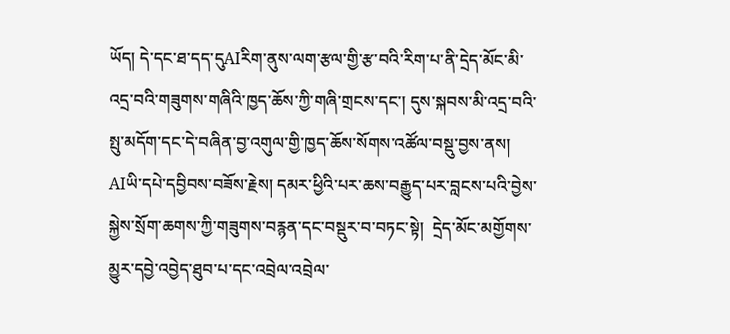ཡོད། དེ་དང་ཐ་དད་དུAIརིག་ནུས་ལག་རྩལ་གྱི་རྩ་བའི་རིག་པ་ནི་དྲེད་མོང་མི་འདྲ་བའི་གཟུགས་གཞིའི་ཁྱད་ཆོས་ཀྱི་གཞི་གྲངས་དང་། དུས་སྐབས་མི་འདྲ་བའི་སྤུ་མདོག་དང་དེ་བཞིན་བྱ་འགུལ་གྱི་ཁྱད་ཆོས་སོགས་འཚོལ་བསྡུ་བྱས་ནས། AIཡི་དཔེ་དབྱིབས་བཟོས་རྗེས། དམར་ཕྱིའི་པར་ཆས་བརྒྱུད་པར་བླངས་པའི་བྱེས་སྐྱེས་སྲོག་ཆགས་ཀྱི་གཟུགས་བརྙན་དང་བསྡུར་བ་བཏང་སྟེ།  དྲེད་མོང་མགྱོགས་མྱུར་དབྱེ་འབྱེད་ཐུབ་པ་དང་འབྲེལ་འབྲེལ་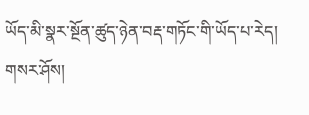ཡོད་མི་སྣར་སྔོན་ཚུད་ཉེན་བརྡ་གཏོང་གི་ཡོད་པ་རེད།
གསར་ཤོས།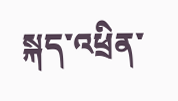སྐད་འཕྲིན་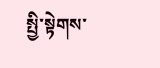སྤྱི་སྟེགས་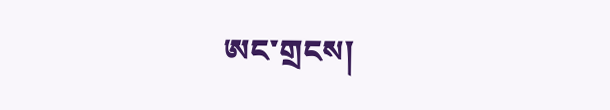ཨང་གྲངས།